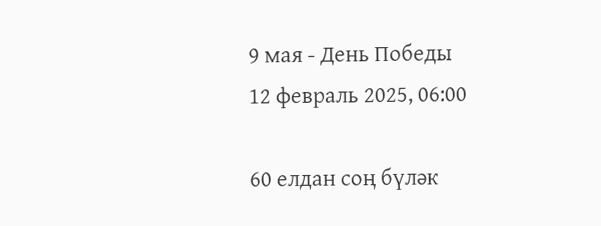9 мая - День Победы
12 февраль 2025, 06:00

60 елдан соң бүләк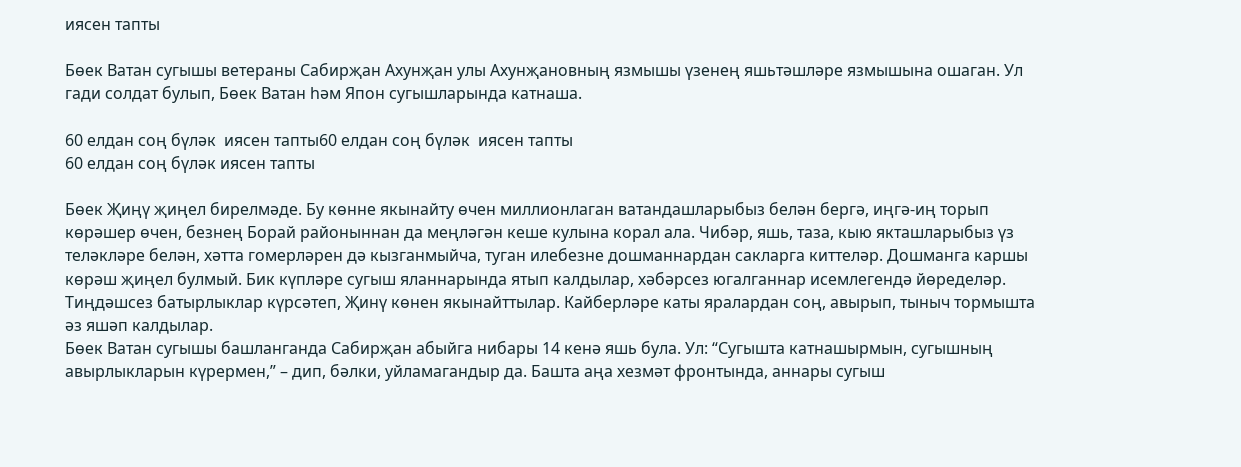иясен тапты

Бөек Ватан сугышы ветераны Сабирҗан Ахунҗан улы Ахунҗановның язмышы үзенең яшьтәшләре язмышына ошаган. Ул гади солдат булып, Бөек Ватан һәм Япон сугышларында катнаша.

60 елдан соң бүләк  иясен тапты60 елдан соң бүләк  иясен тапты
60 елдан соң бүләк иясен тапты

Бөек Җиңү җиңел бирелмәде. Бу көнне якынайту өчен миллионлаган ватандашларыбыз белән бергә, иңгә-иң торып көрәшер өчен, безнең Борай районыннан да меңләгән кеше кулына корал ала. Чибәр, яшь, таза, кыю якташларыбыз үз теләкләре белән, хәтта гомерләрен дә кызганмыйча, туган илебезне дошманнардан сакларга киттеләр. Дошманга каршы көрәш җиңел булмый. Бик күпләре сугыш яланнарында ятып калдылар, хәбәрсез югалганнар исемлегендә йөределәр. Тиңдәшсез батырлыклар күрсәтеп, Җинү көнен якынайттылар. Кайберләре каты яралардан соң, авырып, тыныч тормышта әз яшәп калдылар.
Бөек Ватан сугышы башланганда Сабирҗан абыйга нибары 14 кенә яшь була. Ул: “Сугышта катнашырмын, сугышның авырлыкларын күрермен,” – дип, бәлки, уйламагандыр да. Башта аңа хезмәт фронтында, аннары сугыш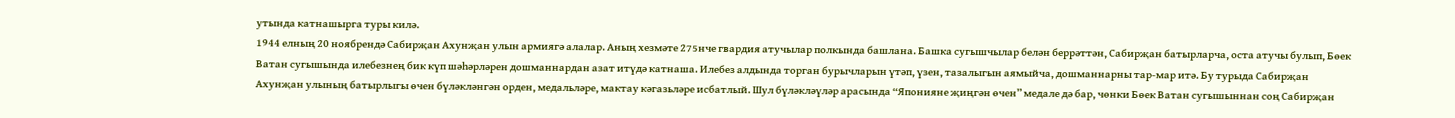утында катнашырга туры килә.
1944 елның 20 ноябрендә Сабирҗан Ахунҗан улын армиягә алалар. Аның хезмәте 275нче гвардия атучылар полкында башлана. Башка сугышчылар белән беррәттән, Сабирҗан батырларча, оста атучы булып, Бөек Ватан сугышында илебезнең бик күп шәһәрләрен дошманнардан азат итүдә катнаша. Илебез алдында торган бурычларын үтәп, үзен, тазалыгын аямыйча, дошманнарны тар-мар итә. Бу турыда Сабирҗан Ахунҗан улының батырлыгы өчен бүләкләнгән орден, медальләре, мактау кәгазьләре исбатлый. Шул бүләкләүләр арасында “Японияне җиңгән өчен” медале дә бар, чөнки Бөек Ватан сугышыннан соң Сабирҗан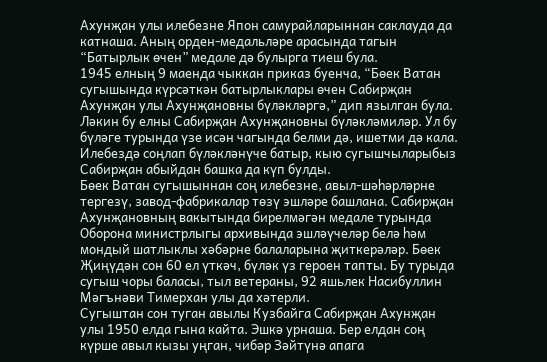Ахунҗан улы илебезне Япон самурайларыннан саклауда да катнаша. Аның орден-медальләре арасында тагын “Батырлык өчен” медале дә булырга тиеш була.
1945 елның 9 маенда чыккан приказ буенча, “Бөек Ватан сугышында күрсәткән батырлыклары өчен Сабирҗан Ахунҗан улы Ахунҗановны бүләкләргә,” дип язылган була. Ләкин бу елны Сабирҗан Ахунҗановны бүләкләмиләр. Ул бу бүләге турында үзе исән чагында белми дә, ишетми дә кала. Илебездә соңлап бүләкләнүче батыр, кыю сугышчыларыбыз Сабирҗан абыйдан башка да күп булды.
Бөек Ватан сугышыннан соң илебезне, авыл-шәһәрләрне тергезү, завод-фабрикалар төзү эшләре башлана. Сабирҗан Ахунҗановның вакытында бирелмәгән медале турында Оборона министрлыгы архивында эшләүчеләр белә һәм мондый шатлыклы хәбәрне балаларына җиткерәләр. Бөек Җиңүдән сон 60 ел үткәч, бүләк үз героен тапты. Бу турыда сугыш чоры баласы, тыл ветераны, 92 яшьлек Насибуллин Мәгънәви Тимерхан улы да хәтерли.
Сугыштан сон туган авылы Кузбайга Сабирҗан Ахунҗан улы 1950 елда гына кайта. Эшкә урнаша. Бер елдан соң күрше авыл кызы уңган, чибәр Зәйтүнә апага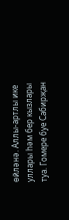өйләнә. Аллы-артлы ике уллары һәм бер кызлары туа. Гомере буе Сабирҗан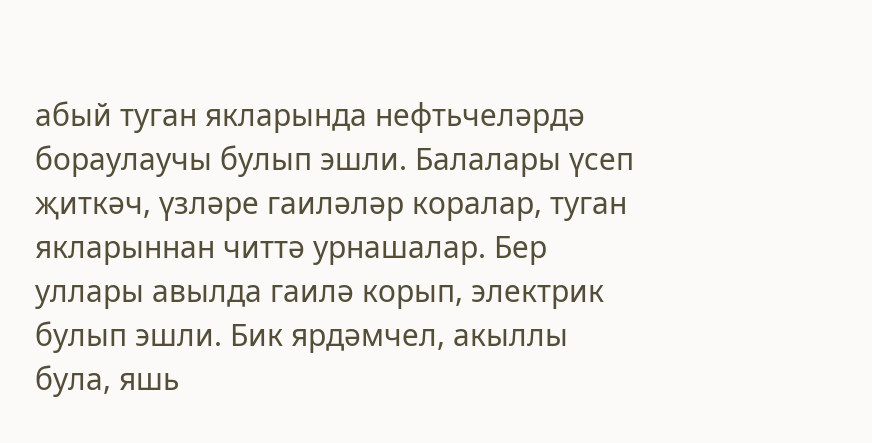абый туган якларында нефтьчеләрдә бораулаучы булып эшли. Балалары үсеп җиткәч, үзләре гаиләләр коралар, туган якларыннан читтә урнашалар. Бер уллары авылда гаилә корып, электрик булып эшли. Бик ярдәмчел, акыллы була, яшь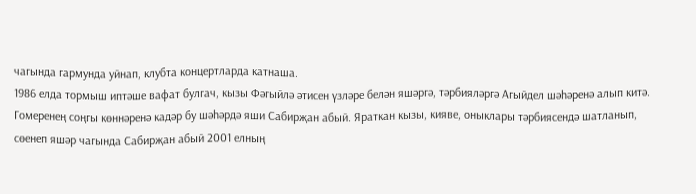чагында гармунда уйнап, клубта концертларда катнаша.
1986 елда тормыш иптәше вафат булгач, кызы Фәгыйлә әтисен үзләре белән яшәргә, тәрбияләргә Агыйдел шәһәренә алып китә. Гомеренең соңгы көннәренә кадәр бу шәһәрдә яши Сабирҗан абый. Яраткан кызы, кияве, оныклары тәрбиясендә шатланып, сөенеп яшәр чагында Сабирҗан абый 2001 елның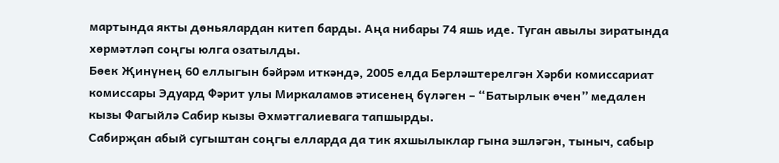мартында якты дөньялардан китеп барды. Аңа нибары 74 яшь иде. Туган авылы зиратында хөрмәтләп соңгы юлга озатылды.
Бөек Җинүнең 60 еллыгын бәйрәм иткәндә, 2005 елда Берләштерелгән Хәрби комиссариат комиссары Эдуард Фәрит улы Миркаламов әтисенең бүләген – “Батырлык өчен” медален кызы Фагыйлә Сабир кызы Әхмәтгалиевага тапшырды.
Сабирҗан абый сугыштан соңгы елларда да тик яхшылыклар гына эшләгән, тыныч, сабыр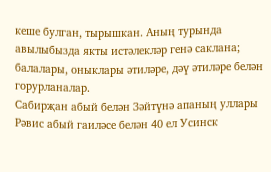кеше булган, тырышкан. Аның турында авылыбызда якты истәлекләр генә саклана; балалары, оныклары әтиләре, дәү әтиләре белән горурланалар.
Сабирҗан абый белән Зәйтүнә апаның уллары Рәвис абый гаиләсе белән 40 ел Усинск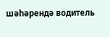шәһәрендә водитель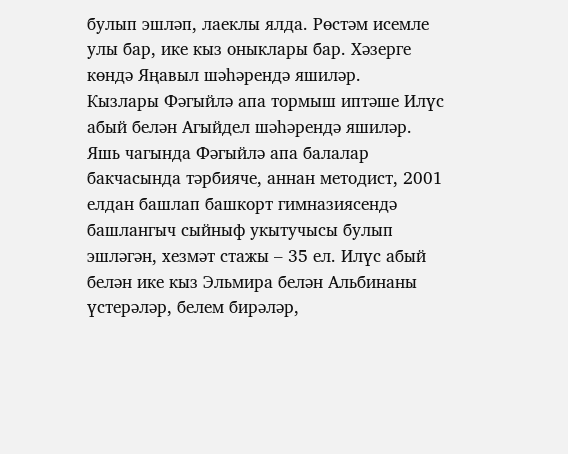булып эшләп, лаеклы ялда. Рөстәм исемле улы бар, ике кыз оныклары бар. Хәзерге көндә Яңавыл шәһәрендә яшиләр.
Кызлары Фәгыйлә апа тормыш иптәше Илүс абый белән Агыйдел шәһәрендә яшиләр. Яшь чагында Фәгыйлә апа балалар бакчасында тәрбияче, аннан методист, 2001 елдан башлап башкорт гимназиясендә башлангыч сыйныф укытучысы булып эшләгән, хезмәт стажы – 35 ел. Илүс абый белән ике кыз Эльмира белән Альбинаны үстерәләр, белем бирәләр,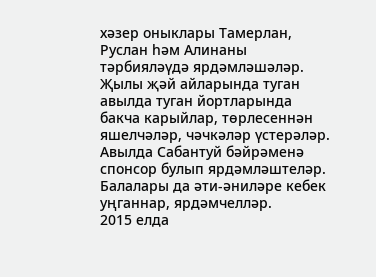хәзер оныклары Тамерлан, Руслан һәм Алинаны тәрбияләүдә ярдәмләшәләр. Җылы җәй айларында туган авылда туган йортларында бакча карыйлар, төрлесеннән яшелчәләр, чәчкәләр үстерәләр. Авылда Сабантуй бәйрәменә спонсор булып ярдәмләштеләр. Балалары да әти-әниләре кебек уңганнар, ярдәмчелләр.
2015 елда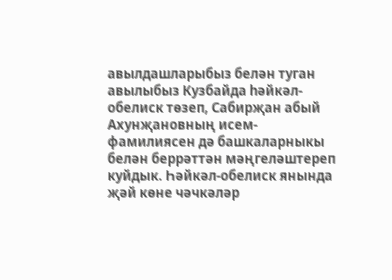авылдашларыбыз белән туган авылыбыз Кузбайда һәйкәл-обелиск төзеп, Сабирҗан абый Ахунҗановның исем-фамилиясен дә башкаларныкы белән беррәттән мәңгеләштереп куйдык. Һәйкәл-обелиск янында җәй көне чәчкәләр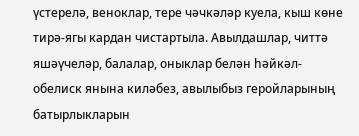үстерелә, веноклар, тере чәчкәләр куела, кыш көне тирә-ягы кардан чистартыла. Авылдашлар, читтә яшәүчеләр, балалар, оныклар белән һәйкәл-обелиск янына киләбез, авылыбыз геройларының батырлыкларын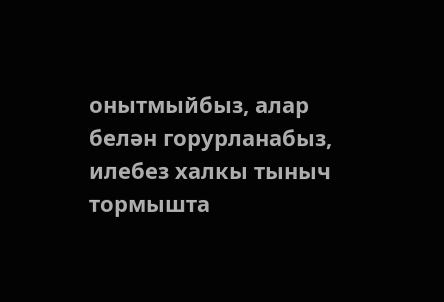онытмыйбыз, алар белән горурланабыз, илебез халкы тыныч тормышта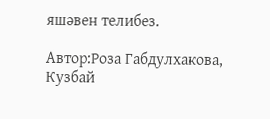яшәвен телибез.

Автор:Роза Габдулхакова, Кузбай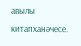авылы китапханәчесе.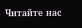Читайте нас